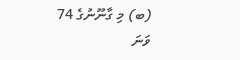(ބ) މި ގާނޫނުގެ 74 ވަނަ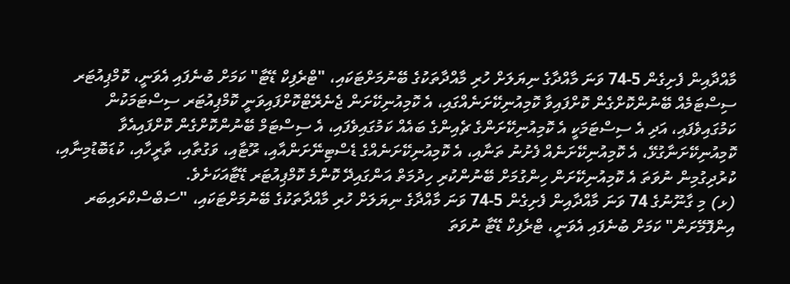މާއްދާއިން ފެށިގެން 5-74 ވަނަ މާއްދާގެ ނިޔަލަށް ހުރި މާއްދާތަކުގެ ބޭނުމަށްޓަކައި، "ޓްރެފިކް ޑޭޓާ" ކަމަށް ބުނެފައި އެވަނީ، ކޮމްޕިއުޓަރ ސިސްޓަމެއް ބޭނުންކޮށްގެން ކޮށްފައިވާ ކޮމިއުނިކޭށަނެއްގައި، އެ ކޮމިއުނިކޭށަން ޖެނެރޭޓްކޮށްފައިވަނީ ކޮމްޕިއުޓަރ ސިސްޓަމަކުން ކަމުގައިވެފައި، އަދި އެ ސިސްޓަމަކީ އެ ކޮމިއުނިކޭށަންގެ ޗެއިންގެ ބައެއް ކަމުގައިވެފައި، އެ ސިސްޓަމް ބޭނުންކޮށްގެން ކޮށްފައިއެވާ ކޮމިއުނިކޭށަނާގުޅޭ، އެ ކޮމިއުނިކޭށަނެއް ފެށުނު ތަނާއި، އެ ކޮމިއުނިކޭށަނެއްގެ ޑެސްޓިނޭށަންއާއި، ރޫޓާއި، ވަގުތާއި، ތާރީހާއި، ކުޑަބޮޑުމިނާއި، ކުރުދިގުމިން ނުވަތަ އެ ކޮމިއުނިކޭށަން ހިންގުމަށް ބޭނުންކުރި ހިދުމަތް އަންގައިދޭ ކޮންމެ ކޮމްޕިއުޓަރ ޑޭޓާއަކަށެވެ.
(ޅ) މި ގާނޫނުގެ 74 ވަނަ މާއްދާއިން ފެށިގެން 5-74 ވަނަ މާއްދާގެ ނިޔަލަށް ހުރި މާއްދާތަކުގެ ބޭނުމަށްޓަކައި، "ސަބްސްކްރައިބަރ އިންފޮމޭށަން" ކަމަށް ބުނެފައި އެވަނީ، ޓްރެފިކް ޑޭޓާ ނުވަތަ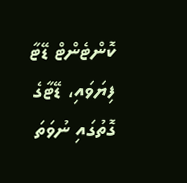ކޮންޓެންޓް ޑޭޓާ ފިޔަވައި، ޑޭޓާގެ ގޮތުގައި ނުވަތަ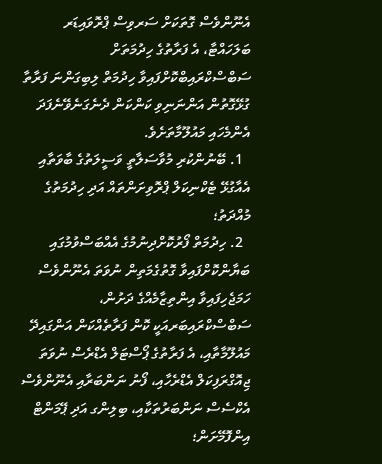އެނޫންވެސް ގޮތަކަށް ސަރވިސް ޕްރޮވައިޑަރ ބަލަހައްޓާ، އެ ފަރާތުގެ ހިދުމަތަށް ސަބްސްކްރައިބްކޮށްފައިވާ ހިދުމަތް ލިބިގަންނަ ފަރާތާ ގުޅޭގޮތުން އަންނަނިވި ކަންކަން ދެނެގަނެވޭނެފަދަ އެންމެހައި މައުލޫމާތަށެވެ.
  1. ބޭނުންކުރި މުވާސަލާތީ ވަސީލަތުގެ ބާވަތާއި އެއާގުޅޭ ޓެކްނިކަލް ޕްރޮވިށަންތައް އަދި ހިދުމަތުގެ މުއްދަތު؛
  2. ހިދުމަތް ފޯރުކޮށްދިނުމުގެ އެއްބަސްވުމުގައި ބަޔާންކޮށްފައިވާ ގޮތުގެމަތިން ނުވަތަ އެނޫންވެސް ހަމަޖެހިފައިވާ އިންތިޒާމެއްގެ ދަށުން، ސަބްސްކްރައިބަރއަކީ ކޮން ފަރާތެއްކަން އަންގައިދޭ މައުލޫމާތާއި، އެ ފަރާތުގެ ޕޯސްޓަލް އެޑްރެސް ނުވަތަ ޖިއޮގްރަފިކަލް އެޑްރެހާއި، ފޯނު ނަންބަރާއި އެނޫންވެސް އެކްސެސް ނަންބަރުތަކާއި، ބިލިންގ އަދި ޕޭމަންޓް އިންފޮމޭށަން؛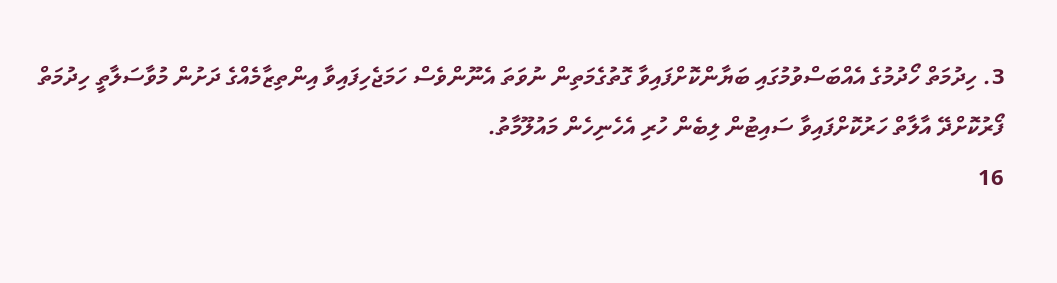3. ހިދުމަތް ހޯދުމުގެ އެއްބަސްވުމުގައި ބަޔާންކޮށްފައިވާ ގޮތުގެމަތިން ނުވަތަ އެނޫންވެސް ހަމަޖެހިފައިވާ އިންތިޒާމެއްގެ ދަށުން މުވާސަލާތީ ހިދުމަތް ފޯރުކޮށްދޭ އާލާތް ހަރުކޮށްފައިވާ ސައިޓުން ލިބެން ހުރި އެހެނިހެން މައުލޫމާތު.
16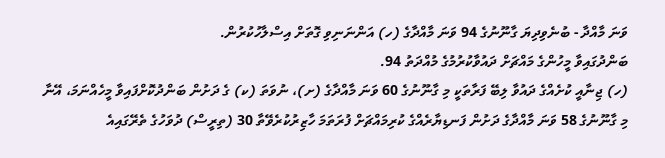ވަނަ މާއްދާ - ބުނެވިދިޔަ ގާނޫނުގެ 94 ވަނަ މާއްދާގެ (ހ) އަންނަނިވި ގޮތަށް އިސްލާހުކުރުން.
ބަންދުގައިވާ މީހުންގެ މައްޗަށް ދައުވާކުރުމުގެ މުއްދަތު 94.
(ހ) ޖިނާއީ ކުށެއްގެ ދައުވާ ލިބޭ ފަރާތަކީ މި ގާނޫނުގެ 60 ވަނަ މާއްދާގެ (ށ)، ނުވަތަ (ކ) ގެ ދަށުން ބަންދުކޮށްފައިވާ މީހެއްނަމަ، އޭނާ މި ގާނޫނުގެ 58 ވަނަ މާއްދާގެ ދަށުން ފަނޑިޔާރެއްގެ ކުރިމައްޗަށް ފުރަތަމަ ހާޒިރުކުރެވޭތާ 30 (ތިރީސް) ދުވަހުގެ ތެރޭގައިއެ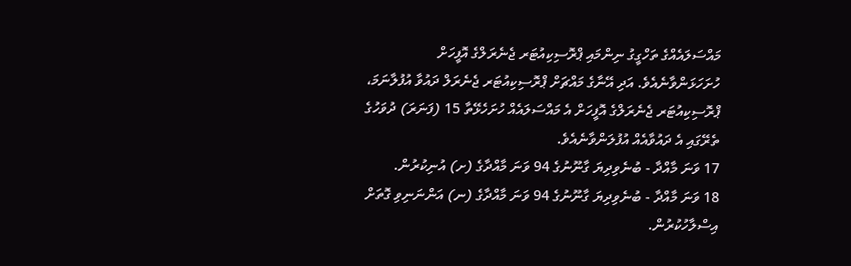މައްސަލައެއްގެ ތަހްގީގު ނިންމައި ޕްރޮސިކިއުޓަރ ޖެނެރަލްގެ އޮފީހަށް ހުށަހަޅަންވާނެއެވެ. އަދި އޭނާގެ މައްޗަށް ޕްރޮސިކިއުޓަރ ޖެނެރަލް ދައުވާ އުފުލާނަމަ، ޕްރޮސިކިއުޓަރ ޖެނެރަލްގެ އޮފީހަށް އެ މައްސަލައެއް ހުށަހެޅޭތާ 15 (ފަނަރަ) ދުވަހުގެ ތެރޭގައި އެ ދައުވާއެއް އުފުލަންވާނެއެވެ.
17 ވަނަ މާއްދާ - ބުނެވިދިޔަ ގާނޫނުގެ 94 ވަނަ މާއްދާގެ (ށ) އުނިކުރުން.
18 ވަނަ މާއްދާ - ބުނެވިދިޔަ ގާނޫނުގެ 94 ވަނަ މާއްދާގެ (ނ) އަންނަނިވި ގޮތަށް އިސްލާހުކުރުން.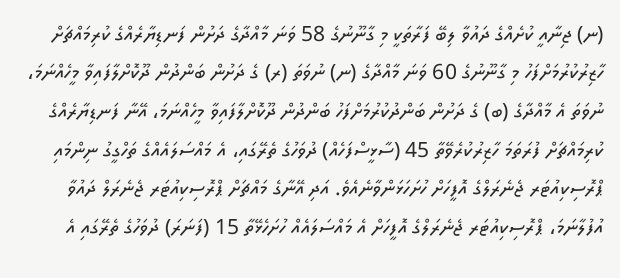(ނ) ޖިނާއީ ކުށެއްގެ ދައުވާ ލިބޭ ފަރާތަކީ މި ގާނޫނުގެ 58 ވަނަ މާއްދާގެ ދަށުން ފަނޑިޔާރެއްގެ ކުރިމައްޗަށް ހާޒިރުކުރުމަށްފަހު މި ގާނޫނުގެ 60 ވަނަ މާއްދާގެ (ނ) ނުވަތަ (ރ) ގެ ދަށުން ބަންދުން ދޫކޮށްލާފައިވާ މީހެއްނަމަ، ނުވަތަ އެ މާއްދާގެ (ބ) ގެ ދަށުން ބަންދުކުރުމަށްފަހު ބަންދުން ދޫކޮށްލާފައިވާ މީހެއްނަމަ، އޭނާ ފަނޑިޔާރެއްގެ ކުރިމައްޗަށް ފުރަތަމަ ހާޒިރުކުރެވޭތާ 45 (ސާޅީސްފަހެއް) ދުވަހުގެ ތެރޭގައި، އެ މައްސަލައެއްގެ ތަހްގީގު ނިންމައި ޕްރޮސިކިއުޓަރ ޖެނެރަލްގެ އޮފީހަށް ހުށަހަޅަންވާނެއެވެ. އަދި އޭނާގެ މައްޗަށް ޕްރޮސިކިއުޓަރ ޖެނެރަލް ދައުވާ އުފުލާނަމަ، ޕްރޮސިކިއުޓަރ ޖެނެރަލްގެ އޮފީހަށް އެ މައްސަލައެއް ހުށަހެޅޭތާ 15 (ފަނަރަ) ދުވަހުގެ ތެރޭގައި އެ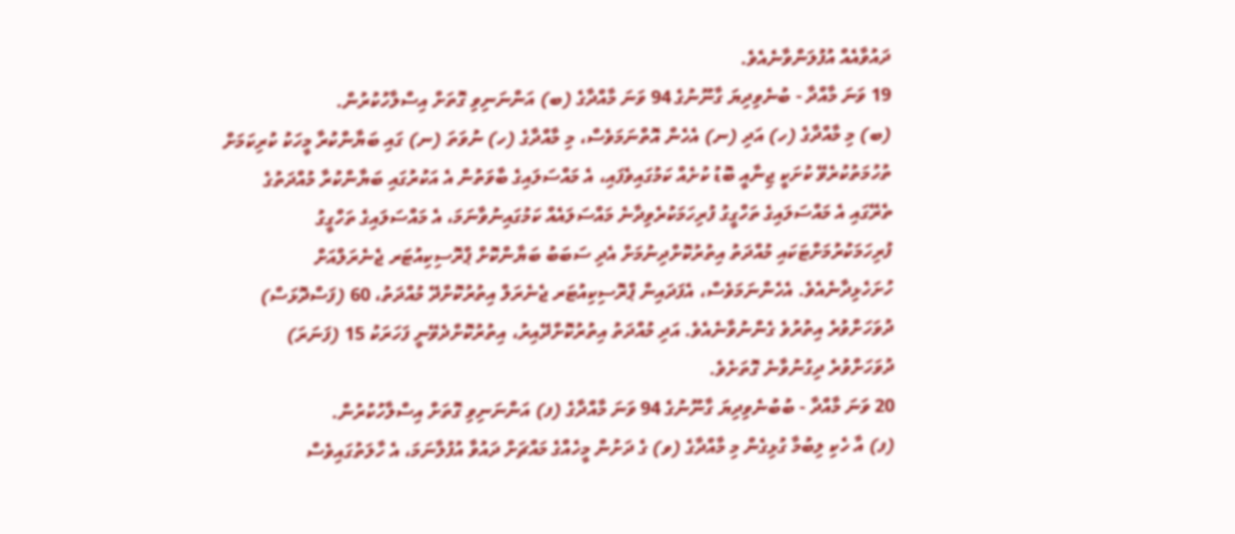ދައުވާއެއް އުފުލަންވާނެއެވެ.
19 ވަނަ މާއްދާ - ބުނެވިދިޔަ ގާނޫނުގެ 94 ވަނަ މާއްދާގެ (ބ) އަންނަނިވި ގޮތަށް އިސްލާހުކުރުން.
(ބ) މި މާއްދާގެ (ހ) އަދި (ނ) އެހެން އޮތްނަމަވެސް، މި މާއްދާގެ (ހ) ނުވަތަ (ނ) ގައި ބަޔާންކުރާ މީހަކު ކުރިކަމަށް ތުހުމަތުކުރެވޭ ކުށަކީ ޖިނާއީ ބޮޑު ކުށެއް ކަމުގައިވެފައި، އެ މައްސަލައިގެ ބާވަތުން އެ އަކުރުގައި ބަޔާންކުރާ މުއްދަތުގެ ތެރޭގައި އެ މައްސަލައިގެ ތަހްގީގު ފުރިހަމަކުރެވިދާނެ މައްސަލައެއް ކަމުގައިނުވާނަމަ، އެ މައްސަލައިގެ ތަހްގީގު ފުރިހަމަކުރުމަށްޓަކައި މުއްދަތު އިތުރުކޮށްދިނުމަށް އެދި ސަބަބު ބަޔާންކޮށް ޕްރޮސިކިއުޓަރ ޖެނެރަލްއަށް ހުށަހެޅިދާނެއެވެ. އެހެންނަމަވެސް، އެފަދައިން ޕްރޮސިކިއުޓަރ ޖެނެރަލް އިތުރުކޮށްދޭ މުއްދަތު، 60 (ފަސްދޮޅަސް) ދުވަހަށްވުރެ އިތުރުވެ ގެންނުވާނެއެވެ. އަދި މުއްދަތު އިތުރުކޮށްދޭއިރު، އިތުރުކޮށްދެވޭނީ ފަހަރަކު 15 (ފަނަރަ) ދުވަހަށްވުރެ ދިގުނުވާނެ ގޮތަށެވެ.
20 ވަނަ މާއްދާ - ބުބުނެވިދިޔަ ގާނޫނުގެ 94 ވަނަ މާއްދާގެ (ފ) އަންނަނިވި ގޮތަށް އިސްލާހުކުރުން.
(ފ) އާ ހެކި ލިބުމާ ގުޅިގެން މި މާއްދާގެ (ވ) ގެ ދަށުން މީހެއްގެ މައްޗަށް ދައުވާ އުފުލާނަމަ، އެ ހާލަތުގައިވެސް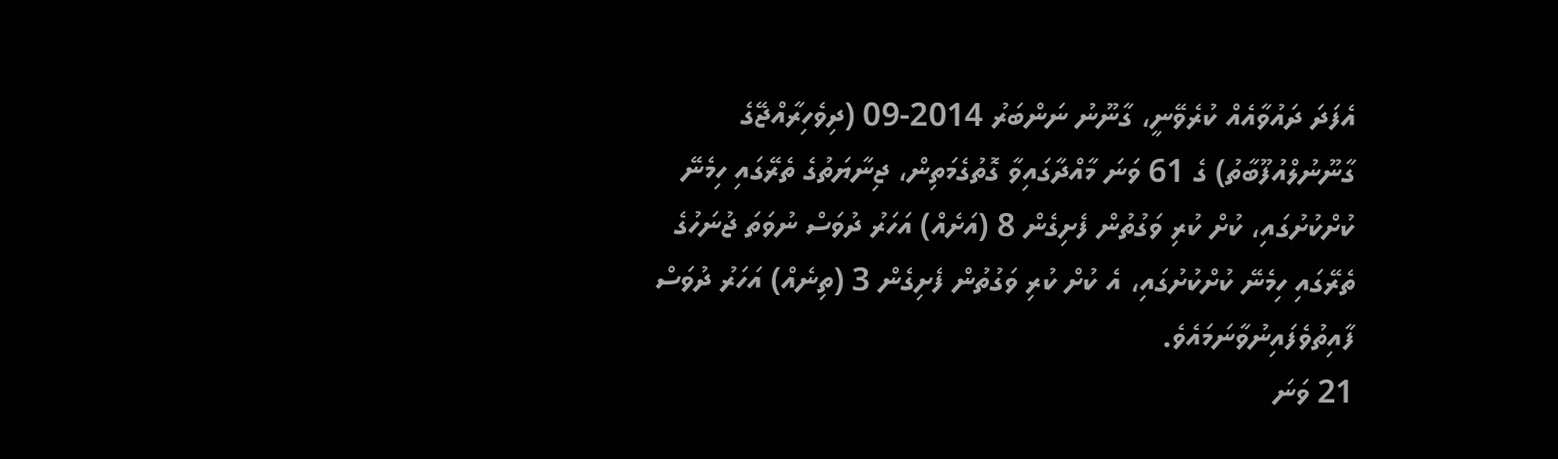އެފަދަ ދައުވާއެއް ކުރެވޭނީ، ގާނޫނު ނަންބަރު 2014-09 (ދިވެހިރާއްޖޭގެ ގާނޫނުލްއުފޫބާތު) ގެ 61 ވަނަ މާއްދާގައިވާ ގޮތުގެމަތިން، ޖިނާޔަތުގެ ތެރޭގައި ހިމެނޭ ކުށްކުށުގައި، ކުށް ކުރި ވަގުތުން ފެށިގެން 8 (އަށެއް) އަހަރު ދުވަސް ނުވަތަ ޖުނަހުގެ ތެރޭގައި ހިމެނޭ ކުށްކުށުގައި، އެ ކުށް ކުރި ވަގުތުން ފެށިގެން 3 (ތިނެއް) އަހަރު ދުވަސް ފާއިތުވެފައިނުވާނަމައެވެ.
21 ވަނަ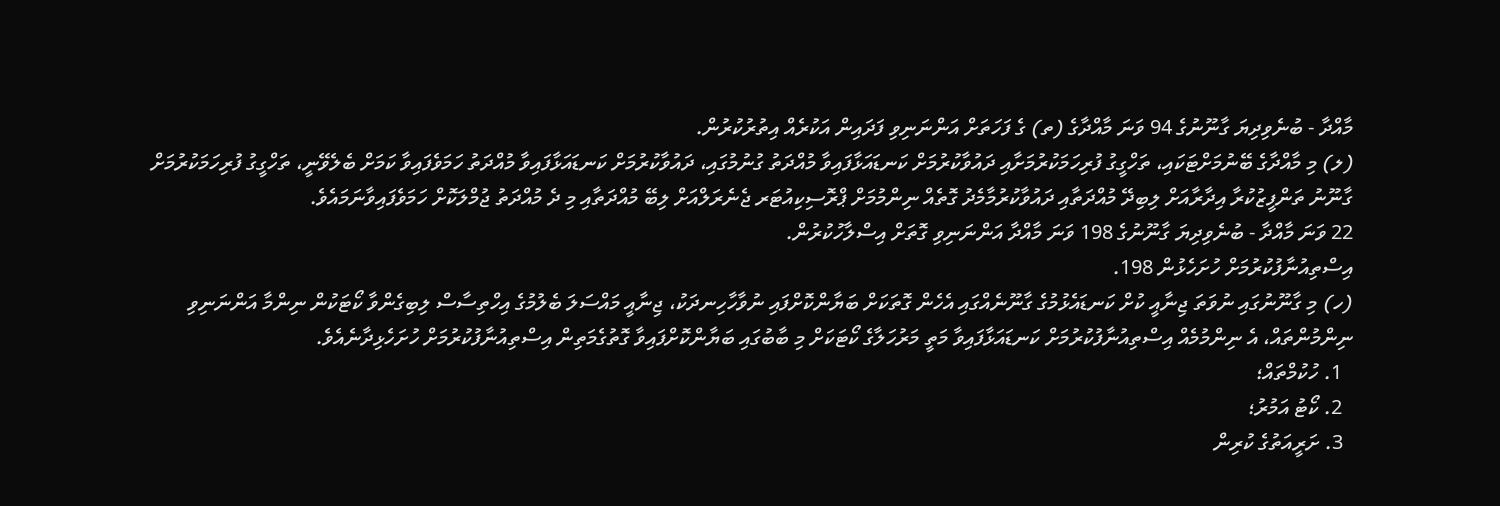މާއްދާ - ބުނެވިދިޔަ ގާނޫނުގެ 94 ވަނަ މާއްދާގެ (ތ) ގެ ފަހަތަށް އަންނަނިވި ފަދައިން އަކުރެއް އިތުރުކުރުން.
(ލ) މި މާއްދާގެ ބޭނުމަށްޓަކައި، ތަހްގީގު ފުރިހަމަކުރުމަށާއި ދައުވާކުރުމަށް ކަނޑައަޅާފައިވާ މުއްދަތު ގުނުމުގައި، ދައުވާކުރުމަށް ކަނޑައަޅާފައިވާ މުއްދަތު ހަމަވެފައިވާ ކަމަށް ބެލެވޭނީ، ތަހްގީގު ފުރިހަމަކުރުމަށް ގާނޫނު ތަންފީޒުކުރާ އިދާރާއަށް ލިބިދޭ މުއްދަތާއި ދައުވާކުރުމާމެދު ގޮތެއް ނިންމުމަށް ޕްރޮސިކިއުޓަރ ޖެނެރަލްއަށް ލިބޭ މުއްދަތާއި މި ދެ މުއްދަތު ޖުމްލަކޮށް ހަމަވެފައިވާނަމައެވެ.
22 ވަނަ މާއްދާ - ބުނެވިދިޔަ ގާނޫނުގެ 198 ވަނަ މާއްދާ އަންނަނިވި ގޮތަށް އިސްލާހުކުރުން.
އިސްތިއުނާފުކުރުމަށް ހުށަހެޅުން 198.
(ހ) މި ގާނޫނުގައި ނުވަތަ ޖިނާއީ ކުށް ކަނޑައެޅުމުގެ ގާނޫނެއްގައި އެހެން ގޮތަކަށް ބަޔާންކޮށްފައި ނުވާހާހިނދަކު، ޖިނާއީ މައްސަލަ ބެލުމުގެ އިހްތިސާސް ލިބިގެންވާ ކޯޓަކުން ނިންމާ އަންނަނިވި ނިންމުންތައް، އެ ނިންމުމެއް އިސްތިއުނާފުކުރުމަށް ކަނޑައަޅާފައިވާ މަތީ މަރުހަލާގެ ކޯޓަކަށް މި ބާބުގައި ބަޔާންކޮށްފައިވާ ގޮތުގެމަތިން އިސްތިއުނާފުކުރުމަށް ހުށަހެޅިދާނެއެވެ.
  1. ހުކުމްތައް؛
  2. ކޯޓު އަމުރު؛
  3. ށަރީއަތުގެ ކުރިން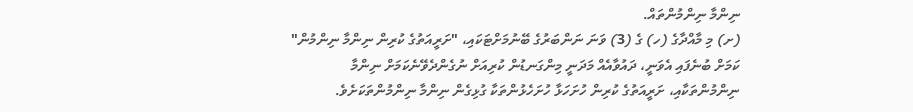ނިންމާ ނިންމުންތައް.
(ށ) މި މާއްދާގެ (ހ) ގެ (3) ވަނަ ނަންބަރުގެ ބޭނުމަށްޓަކައި، "ށަރީއަތުގެ ކުރިން ނިންމާ ނިންމުން" ކަމަށް ބުނެފައި އެވަނީ، ދައުވާއެއް މަދަނީ މިންގަނޑުން ކުރިއަށް ނުގެންދެވޭނެކަމަށް ނިންމާ ނިންމުންތަކާއި، ށަރީއަތުގެ ކުރިން ހުށަހަޅާ ހުށަހެޅުންތަކާ ގުޅިގެން ނިންމާ ނިންމުންތަކަށެވެ.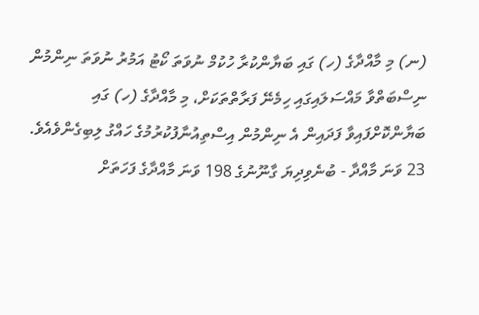(ނ) މި މާއްދާގެ (ހ) ގައި ބަޔާންކުރާ ހުކުމް ނުވަތަ ކޯޓު އަމުރު ނުވަތަ ނިންމުން ނިސްބަތްވާ މައްސަލައިގައި ހިމެނޭ ފަރާތްތަކަށް، މި މާއްދާގެ (ހ) ގައި ބަޔާންކޮށްފައިވާ ފަދައިން އެ ނިންމުން އިސްތިއުނާފުކުރުމުގެ ހައްގު ލިބިގެންވެއެވެ.
23 ވަނަ މާއްދާ - ބުނެވިދިޔަ ގާނޫނުގެ 198 ވަނަ މާއްދާގެ ފަހަތަށް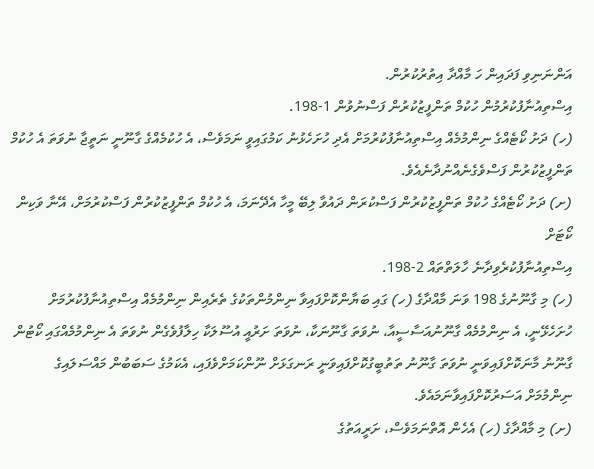އަންނަނިވި ފަދައިން ހަ މާއްދާ އިތުރުކުރުން.
އިސްތިއުނާފުކުރުމުން ހުކުމް ތަންފީޒުކުރުން ފަސްނުވުން 1-198.
(ހ) ދަށު ކޯޓެއްގެ ނިންމުމެއް އިސްތިއުނާފުކުރުމަށް އެދި ހުށަހެޅުނު ކަމުގައިވީ ނަމަވެސް، އެ ހުކުމެއްގެ ގާނޫނީ ނަތީޖާ ނުވަތަ އެ ހުކުމް ތަންފީޒުކުރުން ފަސްވެގެނެއްނުދާނެއެވެ.
(ށ) ދަށު ކޯޓެއްގެ ހުކުމް ތަންފީޒުކުރުން ފަސްކުރަން ދައުވާ ލިބޭ މީހާ އެދޭނަމަ، އެ ހުކުމް ތަންފީޒުކުރުން ފަސްކުރުމަށް، އޭނާ ވަކިން ކޯޓަށް
އިސްތިއުނާފުކުރެވިދާނެ ހާލަތްތައް 2-198.
(ހ) މި ގާނޫނުގެ 198 ވަނަ މާއްދާގެ (ހ) ގައި ބަޔާންކޮށްފައިވާ ނިންމުންތަކުގެ ތެރެއިން ނިންމުމެއް އިސްތިއުނާފުކުރުމަށް ހުށަހެޅޭނީ، އެ ނިންމުމެއް ގާނޫނުއަސާސީއާ، ނުވަތަ ގާނޫނަކާ، ނުވަތަ ށަރުއީ އުސޫލަކާ ހިލާފުވެގެން ނުވަތަ އެ ނިންމުމެއްގައި ކޯޓުން ގާނޫނު މާނަކޮށްފައިވަނީ ނުވަތަ ގާނޫނު ތަތުބީގުކޮށްފައިވަނީ ރަނގަޅަށް ނޫންކަމަށްވެފައި، އެކަމުގެ ސަބަބުން މައްސަލައިގެ ނިންމުމަށް އަސަރުކޮށްފައިވާނަމައެވެ.
(ށ) މި މާއްދާގެ (ހ) އެހެން އޮތްނަމަވެސް، ށަރީއަތުގެ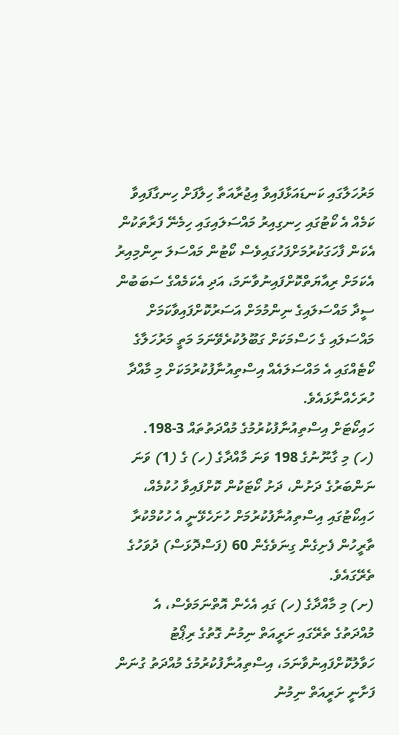މަރުހަލާގައި ކަނޑައަޅާފައިވާ އިޖުރާއަތާ ހިލާފަށް ހިނގާފައިވާ ކަމެއް އެ ކޯޓުގައި ހިނގިއިރު މައްސަލައިގައި ހިމެނޭ ފަރާތަކުން އެކަން ފާހަގަކުރުމަށްފަހުގައިވެސް ކޯޓުން މައްސަލަ ނިންމިއިރު އެކަމަށް ރިއާޔަތްކޮށްފައިނުވާނަމަ، އަދި އެކަމެއްގެ ސަބަބުން ސީދާ މައްސަލައިގެ ނިންމުމަށް އަސަރުކޮށްފައިވާކަމަށް މައްސަލައި ގެ ހަސްމަކަށް ގަބޫލުކުރެވޭނަމަ މަތީ މަރުހަލާގެ ކޯޓެއްގައި އެ މައްސަލައެއް އިސްތިއުނާފުކުރުމަކަށް މި މާއްދާ ހުރަހެއްނާޅައެވެ.
ހައިކޯޓަށް އިސްތިއުނާފުކުރުމުގެ މުއްދަތުތައް 3-198.
(ހ) މި ގާނޫނުގެ 198 ވަނަ މާއްދާގެ (ހ) ގެ (1) ވަނަ ނަންބަރުގެ ދަށުން، ދަށު ކޯޓަކުން ކޮށްފައިވާ ހުކުމެއް، ހައިކޯޓުގައި އިސްތިއުނާފުކުރުމަށް ހުށަހެޅޭނީ އެ ހުކުމްކުރާ ތާރީހުން ފެށިގެން ގިނަވެގެން 60 (ފަސްދޮޅަސް) ދުވަހުގެ ތެރޭގައެވެ.
(ށ) މި މާއްދާގެ (ހ) ގައި އެހެން އޮތްނަމަވެސް، އެ މުއްދަތުގެ ތެރޭގައި ށަރީއަތް ނިމުނު ގޮތުގެ ރިޕޯޓު ހަވާލުކޮށްފައިނުވާނަމަ، އިސްތިއުނާފުކުރުމުގެ މުއްދަތު ގުނަން ފަށާނީ ށަރީއަތް ނިމުނު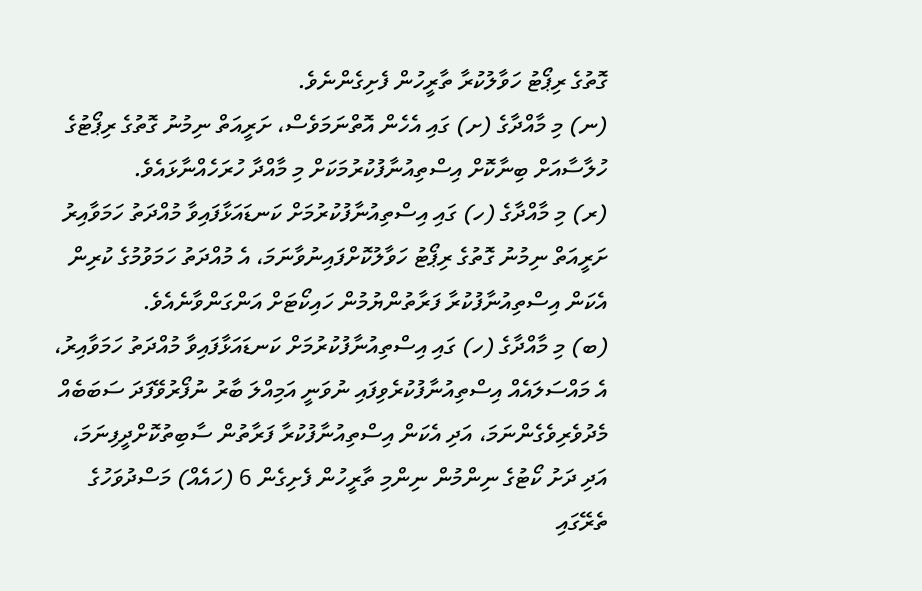ގޮތުގެ ރިޕޯޓު ހަވާލުކުރާ ތާރީހުން ފެށިގެންނެވެ.
(ނ) މި މާއްދާގެ (ށ) ގައި އެހެން އޮތްނަމަވެސް، ށަރީއަތް ނިމުނު ގޮތުގެ ރިޕޯޓުގެ ހުލާސާއަށް ބިނާކޮށް އިސްތިއުނާފުކުރުމަކަށް މި މާއްދާ ހުރަހެއްނާޅައެވެ.
(ރ) މި މާއްދާގެ (ހ) ގައި އިސްތިއުނާފުކުރުމަށް ކަނޑައަޅާފައިވާ މުއްދަތު ހަމަވާއިރު ށަރީއަތް ނިމުނު ގޮތުގެ ރިޕޯޓު ހަވާލުކޮށްފައިނުވާނަމަ، އެ މުއްދަތު ހަމަވުމުގެ ކުރިން އެކަން އިސްތިއުނާފުކުރާ ފަރާތުންޔުމުން ހައިކޯޓަށް އަންގަންވާނެއެވެ.
(ބ) މި މާއްދާގެ (ހ) ގައި އިސްތިއުނާފުކުރުމަށް ކަނޑައަޅާފައިވާ މުއްދަތު ހަމަވާއިރު، އެ މައްސަލައެއް އިސްތިއުނާފުކުރެވިފައި ނުވަނީ އަމިއްލަ ބާރު ނުފޯރުވޭފަދަ ސަބަބެއް މެދުވެރިވެގެންނަމަ، އަދި އެކަން އިސްތިއުނާފުކުރާ ފަރާތުން ސާބިތުކޮށްދީފިނަމަ، އަދި ދަށު ކޯޓުގެ ނިންމުން ނިންމި ތާރީހުން ފެށިގެން 6 (ހައެއް) މަސްދުވަހުގެ ތެރޭގައި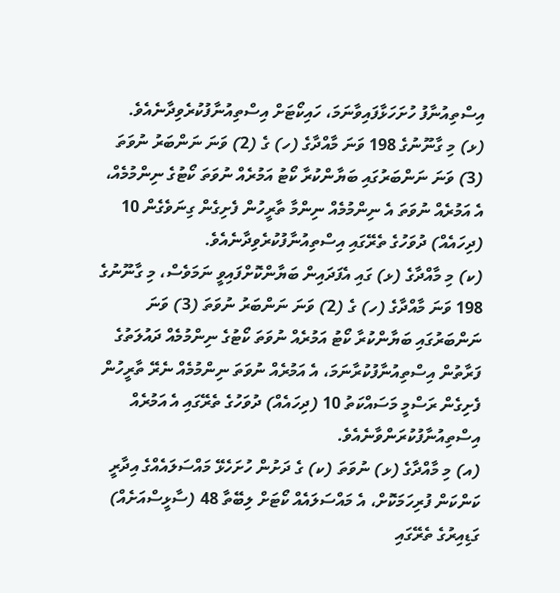އިސްތިއުނާފު ހުށަހަޅާފައިވާނަމަ، ހައިކޯޓަށް އިސްތިއުނާފުކުރެވިދާނެއެވެ.
(ޅ) މި ގާނޫނުގެ 198 ވަނަ މާއްދާގެ (ހ) ގެ (2) ވަނަ ނަންބަރު ނުވަތަ (3) ވަނަ ނަންބަރުގައި ބަޔާންކުރާ ކޯޓު އަމުރެއް ނުވަތަ ކޯޓުގެ ނިންމުމެއް، އެ އަމުރެއް ނުވަތަ އެ ނިންމުމެއް ނިންމާ ތާރީހުން ފެށިގެން ގިނަވެގެން 10 (ދިހައެއް) ދުވަހުގެ ތެރޭގައި އިސްތިއުނާފުކުރެވިދާނެއެވެ.
(ކ) މި މާއްދާގެ (ޅ) ގައި އެފަދައިން ބަޔާންކޮށްފައިވީ ނަމަވެސް، މި ގާނޫނުގެ 198 ވަނަ މާއްދާގެ (ހ) ގެ (2) ވަނަ ނަންބަރު ނުވަތަ (3) ވަނަ ނަންބަރުގައި ބަޔާންކުރާ ކޯޓު އަމުރެއް ނުވަތަ ކޯޓުގެ ނިންމުމެއް ދައުލަތުގެ ފަރާތުން އިސްތިއުނާފުކުރާނަމަ، އެ އަމުރެއް ނުވަތަ ނިންމުމެއް ނެރޭ ތާރީހުން ފެށިގެން ރަސްމީ މަސައްކަތު 10 (ދިހައެއް) ދުވަހުގެ ތެރޭގައި އެ އަމުރެއް އިސްތިއުނާފުކުރަންވާނެއެވެ.
(އ) މި މާއްދާގެ (ޅ) ނުވަތަ (ކ) ގެ ދަށުން ހުށަހެޅޭ މައްސަލައެއްގެ އިދާރީ ކަންކަން ފުރިހަމަކޮށް، އެ މައްސަލައެއް ކޯޓަށް ލިބޭތާ 48 (ސާޅީސްއަށެއް) ގަޑިއިރުގެ ތެރޭގައި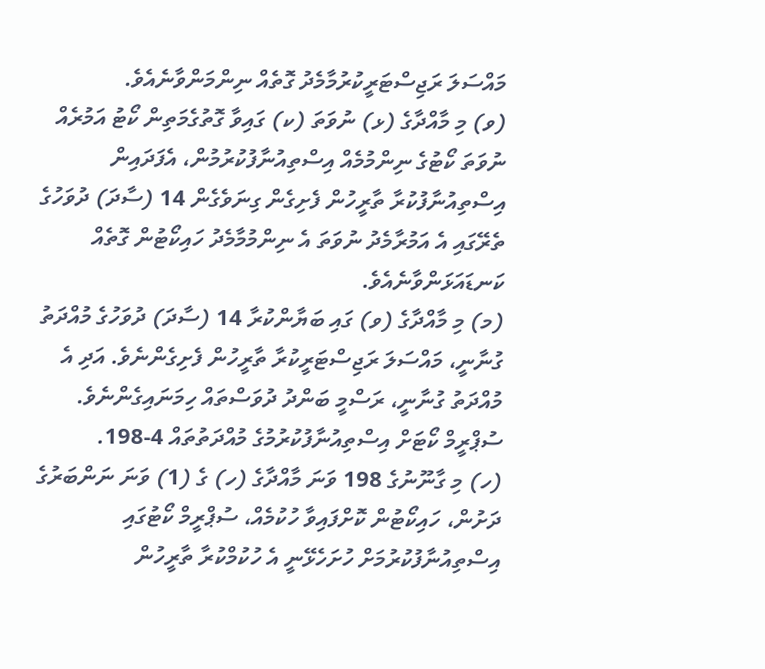މައްސަލަ ރަޖިސްޓަރީކުރުމާމެދު ގޮތެއް ނިންމަންވާނެއެވެ.
(ވ) މި މާއްދާގެ (ޅ) ނުވަތަ (ކ) ގައިވާ ގޮތުގެމަތިން ކޯޓު އަމުރެއް ނުވަތަ ކޯޓުގެ ނިންމުމެއް އިސްތިއުނާފުކުރުމުން، އެފަދައިން އިސްތިއުނާފުކުރާ ތާރީހުން ފެށިގެން ގިނަވެގެން 14 (ސާދަ) ދުވަހުގެ ތެރޭގައި އެ އަމުރާމެދު ނުވަތަ އެ ނިންމުމާމެދު ހައިކޯޓުން ގޮތެއް ކަނޑައަޅަންވާނެއެވެ.
(މ) މި މާއްދާގެ (ވ) ގައި ބަޔާންކުރާ 14 (ސާދަ) ދުވަހުގެ މުއްދަތު ގުނާނީ، މައްސަލަ ރަޖިސްޓަރީކުރާ ތާރީހުން ފެށިގެންނެވެ. އަދި އެ މުއްދަތު ގުނާނީ، ރަސްމީ ބަންދު ދުވަސްތައް ހިމަނައިގެންނެވެ.
ސުޕްރީމް ކޯޓަށް އިސްތިއުނާފުކުރުމުގެ މުއްދަތުތައް 4-198.
(ހ) މި ގާނޫނުގެ 198 ވަނަ މާއްދާގެ (ހ) ގެ (1) ވަނަ ނަންބަރުގެ ދަށުން، ހައިކޯޓުން ކޮށްފައިވާ ހުކުމެއް، ސުޕްރީމް ކޯޓުގައި އިސްތިއުނާފުކުރުމަށް ހުށަހެޅޭނީ އެ ހުކުމްކުރާ ތާރީހުން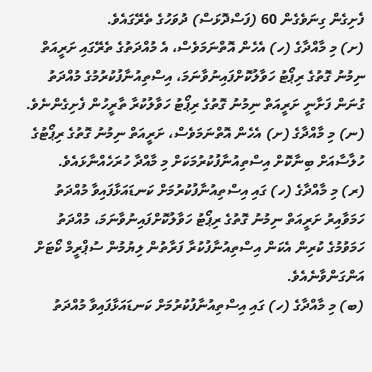ފެށިގެން ގިނަވެގެން 60 (ފަސްދޮޅަސް) ދުވަހުގެ ތެރޭގައެވެ.
(ށ) މި މާއްދާގެ (ހ) އެހެން އޮތްނަމަވެސް، އެ މުއްދަތުގެ ތެރޭގައި ށަރީއަތް ނިމުނު ގޮތުގެ ރިޕޯޓު ހަވާލުކޮށްފައިނުވާނަމަ، އިސްތިއުނާފުކުރުމުގެ މުއްދަތު ގުނަން ފަށާނީ ށަރީއަތް ނިމުނު ގޮތުގެ ރިޕޯޓު ހަވާލުކުރާ ތާރީހުން ފެށިގެންނެވެ.
(ނ) މި މާއްދާގެ (ށ) އެހެން އޮތްނަމަވެސް، ށަރީއަތް ނިމުނު ގޮތުގެ ރިޕޯޓުގެ ހުލާސާއަށް ބިނާކޮށް އިސްތިއުނާފުކުރުމަކަށް މި މާއްދާ ހުރަހެއްނާޅައެވެ.
(ރ) މި މާއްދާގެ (ހ) ގައި އިސްތިއުނާފުކުރުމަށް ކަނޑައަޅާފައިވާ މުއްދަތު ހަމަވާއިރު ށަރީއަތް ނިމުނު ގޮތުގެ ރިޕޯޓު ހަވާލުކޮށްފައިނުވާނަމަ، މުއްދަތު ހަމަވުމުގެ ކުރިން އެކަން އިސްތިއުނާފުކުރާ ފަރާތުން ލިޔުމުން ސުޕްރީމް ކޯޓަށް އަންގަންވާނެއެވެ.
(ބ) މި މާއްދާގެ (ހ) ގައި އިސްތިއުނާފުކުރުމަށް ކަނޑައަޅާފައިވާ މުއްދަތު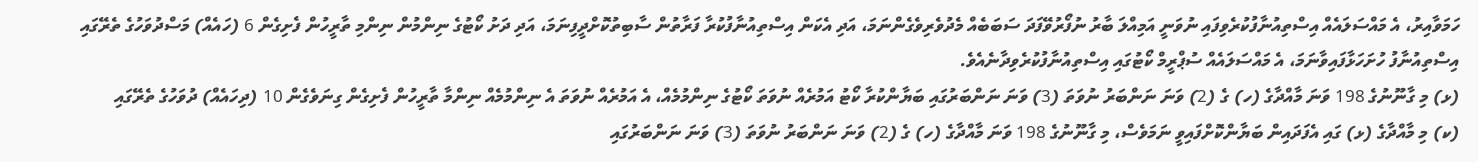ހަމަވާއިރު، އެ މައްސަލައެއް އިސްތިއުނާފުކުރެވިފައި ނުވަނީ އަމިއްލަ ބާރު ނުފޯރުވޭފަދަ ސަބަބެއް މެދުވެރިވެގެންނަމަ، އަދި އެކަން އިސްތިއުނާފުކުރާ ފަރާތުން ސާބިތުކޮށްދީފިނަމަ، އަދި ދަށު ކޯޓުގެ ނިންމުން ނިންމި ތާރީހުން ފެށިގެން 6 (ހައެއް) މަސްދުވަހުގެ ތެރޭގައި އިސްތިއުނާފު ހުށަހަޅާފައިވާނަމަ، އެ މައްސަލައެއް ސުޕްރީމް ކޯޓުގައި އިސްތިއުނާފުކުރެވިދާނެއެވެ.
(ޅ) މި ގާނޫނުގެ 198 ވަނަ މާއްދާގެ (ހ) ގެ (2) ވަނަ ނަންބަރު ނުވަތަ (3) ވަނަ ނަންބަރުގައި ބަޔާންކުރާ ކޯޓު އަމުރެއް ނުވަތަ ކޯޓުގެ ނިންމުމެއް، އެ އަމުރެއް ނުވަތަ އެ ނިންމުމެއް ނިންމާ ތާރީހުން ފެށިގެން ގިނަވެގެން 10 (ދިހައެއް) ދުވަހުގެ ތެރޭގައި
(ކ) މި މާއްދާގެ (ޅ) ގައި އެފަދައިން ބަޔާންކޮށްފައިވީ ނަމަވެސް، މި ގާނޫނުގެ 198 ވަނަ މާއްދާގެ (ހ) ގެ (2) ވަނަ ނަންބަރު ނުވަތަ (3) ވަނަ ނަންބަރުގައި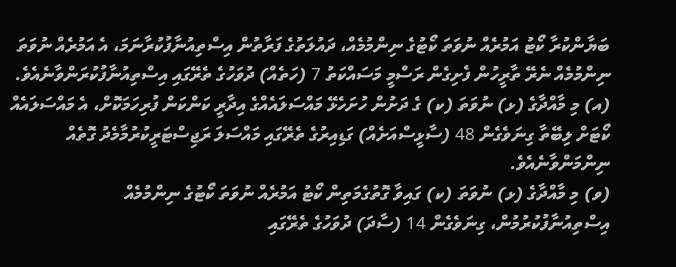ބަޔާންކުރާ ކޯޓު އަމުރެއް ނުވަތަ ކޯޓުގެ ނިންމުމެއް، ދައުލަތުގެ ފަރާތުން އިސްތިއުނާފުކުރާނަމަ، އެ އަމުރެއް ނުވަތަ ނިންމުމެއް ނެރޭ ތާރީހުން ފެށިގެން ރަސްމީ މަސައްކަތު 7 (ހަތެއް) ދުވަހުގެ ތެރޭގައި އިސްތިއުނާފުކުރަންވާނެއެވެ.
(އ) މި މާއްދާގެ (ޅ) ނުވަތަ (ކ) ގެ ދަށުން ހުށަހެޅޭ މައްސަލައެއްގެ އިދާރީ ކަންކަން ފުރިހަމަކޮށް، އެ މައްސަލައެއް ކޯޓަށް ލިބޭތާ ގިނަވެގެން 48 (ސާޅީސްއަށެއް) ގަޑިއިރުގެ ތެރޭގައި މައްސަލަ ރަޖިސްޓަރީކުރުމާމެދު ގޮތެއް ނިންމަންވާނެއެވެ.
(ވ) މި މާއްދާގެ (ޅ) ނުވަތަ (ކ) ގައިވާ ގޮތުގެމަތިން ކޯޓު އަމުރެއް ނުވަތަ ކޯޓުގެ ނިންމުމެއް އިސްތިއުނާފުކުރުމުން، ގިނަވެގެން 14 (ސާދަ) ދުވަހުގެ ތެރޭގައި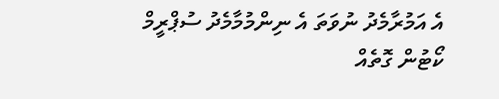އެ އަމުރާމެދު ނުވަތަ އެ ނިންމުމާމެދު ސުޕްރީމް ކޯޓުން ގޮތެއް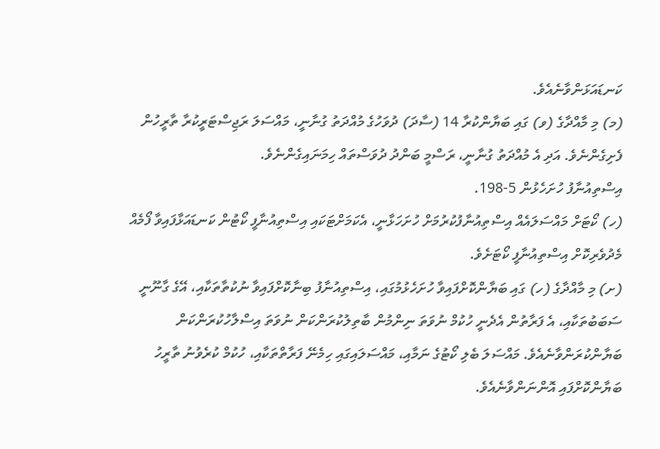ކަނޑައަޅަންވާނެއެވެ.
(މ) މި މާއްދާގެ (ވ) ގައި ބަޔާންކުރާ 14 (ސާދަ) ދުވަހުގެ މުއްދަތު ގުނާނީ، މައްސަލަ ރަޖިސްޓަރީކުރާ ތާރީހުން ފެށިގެންނެވެ. އަދި އެ މުއްދަތު ގުނާނީ، ރަސްމީ ބަންދު ދުވަސްތައް ހިމަނައިގެންނެވެ.
އިސްތިއުނާފު ހުށަހެޅުން 5-198.
(ހ) ކޯޓަށް މައްސަލައެއް އިސްތިއުނާފުކުރުމަށް ހުށަހަޅާނީ، އެކަމަށްޓަކައި އިސްތިއުނާފީ ކޯޓުން ކަނޑައަޅާފައިވާ ފޯމެއް މެދުވެރިކޮށް އިސްތިއުނާފީ ކޯޓަށެވެ.
(ށ) މި މާއްދާގެ (ހ) ގައި ބަޔާންކޮށްފައިވާ ހުށަހެޅުމުގައި، އިސްތިއުނާފު ބިނާކޮށްފައިވާ ނުކުތާތަކާއި، އޭގެ ގާނޫނީ ސަބަބުތަކާއި، އެ ފަރާތުން އެދެނީ ހުކުމް ނުވަތަ ނިންމުން ބާތިލުކުރަންކަން ނުވަތަ އިސްލާހުކުރަންކަން ބަޔާންކުރަންވާނެއެވެ. މައްސަލަ ބެލި ކޯޓުގެ ނަމާއި، މައްސަލައިގައި ހިމެނޭ ފަރާތްތަކާއި، ހުކުމް ކުރެވުނު ތާރީހު ބަޔާންކޮށްފައި އޮންނަންވާނެއެވެ.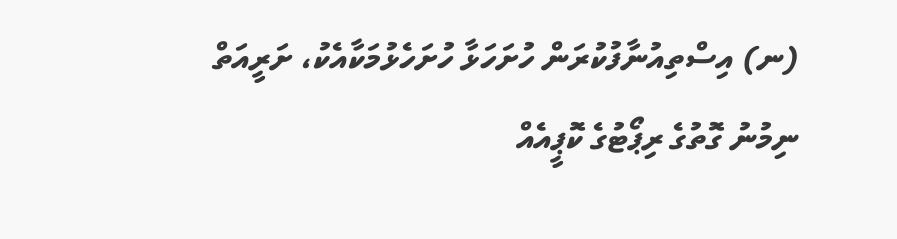(ނ) އިސްތިއުނާފުކުރަން ހުށަހަޅާ ހުށަހެޅުމަކާއެކު، ށަރީއަތް ނިމުނު ގޮތުގެ ރިޕޯޓުގެ ކޮޕީއެއް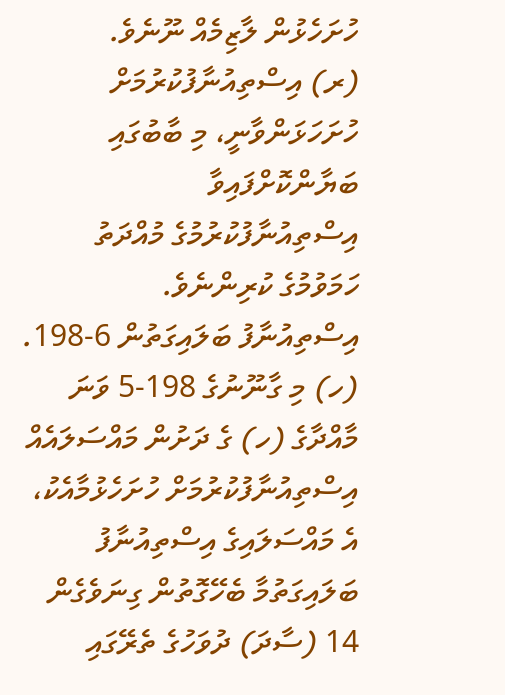ހުށަހެޅުން ލާޒިމެއް ނޫނެވެ.
(ރ) އިސްތިއުނާފުކުރުމަށް ހުށަހަޅަންވާނީ، މި ބާބުގައި ބަޔާންކޮށްފައިވާ އިސްތިއުނާފުކުރުމުގެ މުއްދަތު ހަމަވުމުގެ ކުރިންނެވެ.
އިސްތިއުނާފު ބަލައިގަތުން 6-198.
(ހ) މި ގާނޫނުގެ 198-5 ވަނަ މާއްދާގެ (ހ) ގެ ދަށުން މައްސަލައެއް އިސްތިއުނާފުކުރުމަށް ހުށަހެޅުމާއެކު، އެ މައްސަލައިގެ އިސްތިއުނާފު ބަލައިގަތުމާ ބެހޭގޮތުން ގިނަވެގެން 14 (ސާދަ) ދުވަހުގެ ތެރޭގައި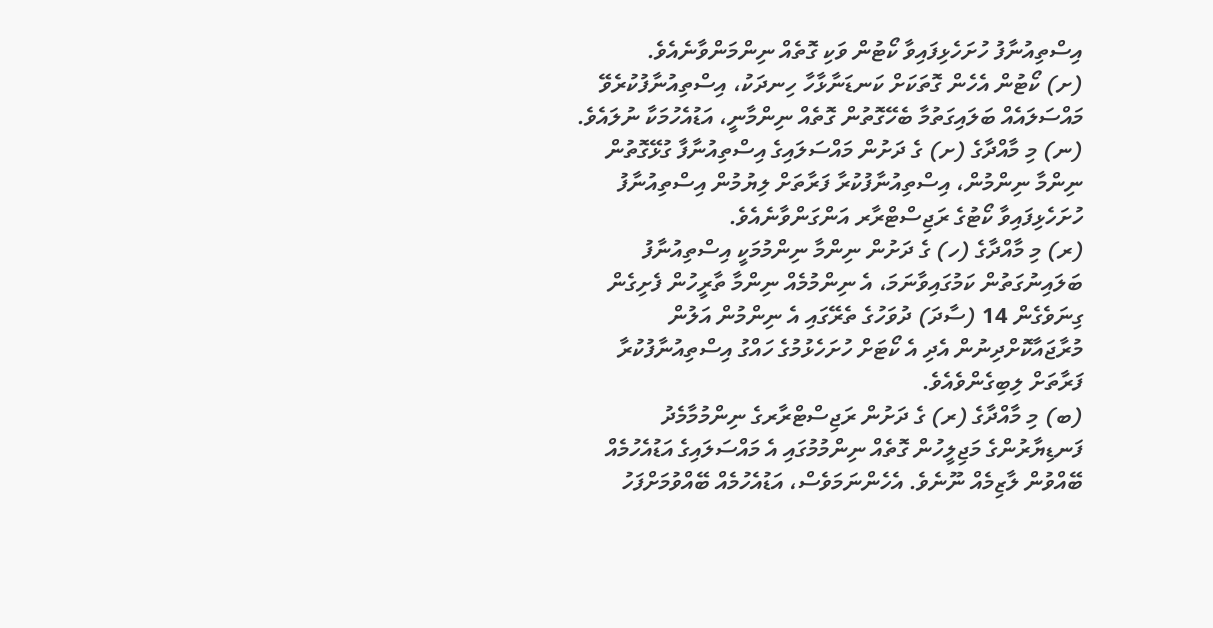އިސްތިއުނާފު ހުށަހެޅިފައިވާ ކޯޓުން ވަކި ގޮތެއް ނިންމަންވާނެއެވެ.
(ށ) ކޯޓުން އެހެން ގޮތަކަށް ކަނޑަނާޅާހާ ހިނދަކު، އިސްތިއުނާފުކުރެވޭ މައްސަލައެއް ބަލައިގަތުމާ ބެހޭގޮތުން ގޮތެއް ނިންމާނީ، އަޑުއެހުމަކާ ނުލައެވެ.
(ނ) މި މާއްދާގެ (ށ) ގެ ދަށުން މައްސަލައިގެ އިސްތިއުނާފާ ގުޅޭގޮތުން ނިންމާ ނިންމުން، އިސްތިއުނާފުކުރާ ފަރާތަށް ލިޔުމުން އިސްތިއުނާފު ހުށަހެޅިފައިވާ ކޯޓުގެ ރަޖިސްޓްރާރ އަންގަންވާނެއެވެ.
(ރ) މި މާއްދާގެ (ހ) ގެ ދަށުން ނިންމާ ނިންމުމަކީ އިސްތިއުނާފު ބަލައިނުގަތުން ކަމުގައިވާނަމަ، އެ ނިންމުމެއް ނިންމާ ތާރީހުން ފެށިގެން ގިނަވެގެން 14 (ސާދަ) ދުވަހުގެ ތެރޭގައި އެ ނިންމުން އަލުން މުރާޖައާކޮށްދިނުން އެދި އެ ކޯޓަށް ހުށަހެޅުމުގެ ހައްގު އިސްތިއުނާފުކުރާ
ފަރާތަށް ލިބިގެންވެއެވެ.
(ބ) މި މާއްދާގެ (ރ) ގެ ދަށުން ރަޖިސްޓްރާރގެ ނިންމުމާމެދު ފަނޑިޔާރުންގެ މަޖިލީހުން ގޮތެއް ނިންމުމުގައި އެ މައްސަލައިގެ އަޑުއެހުމެއް ބޭއްވުން ލާޒިމެއް ނޫނެވެ. އެހެންނަމަވެސް، އަޑުއެހުމެއް ބޭއްވުމަށްފަހު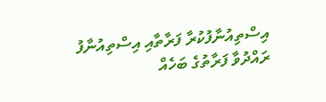އިސްތިއުނާފުކުރާ ފަރާތާއި އިސްތިއުނާފު ރައްދުވާ ފަރާތުގެ ބަހެއް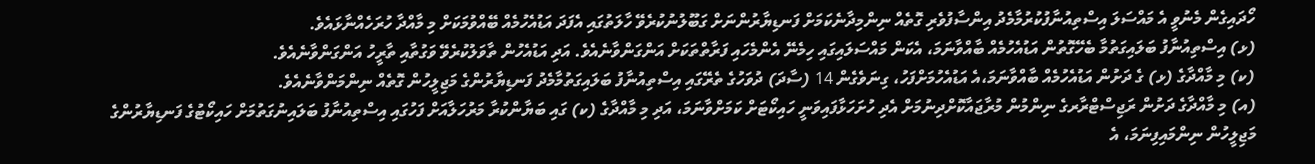ހޯދައިގެން މެނުވީ އެ މައްސަލަ އިސްތިއުނާފުކުރުމާމެދު އިންސާފުވެރި ގޮތެއް ނިންމިދާނެކަމަށް ފަނޑިޔާރުންނަށް ގަބޫލުނުކުރެވޭ ހާލަތުގައި އެފަދަ އަޑުއެހުމެއް ބޭއްވުމަކަށް މި މާއްދާ ހުރަހެއްނާޅައެވެ.
(ޅ) އިސްތިއުނާފު ބަލައިގަތުމާ ބެހޭގޮތުން އަޑުއެހުމެއް ބާއްވާނަމަ، އެކަން މައްސަލައިގައި ހިމެނޭ އެންމެހައި ފަރާތްތަކަށް އަންގަންވާނެއެވެ. އަދި އަޑުއެހުން ތާވަލުކުރެވޭ ވަގުތާއި ތާރީހު އަންގަންވާނެއެވެ.
(ކ) މި މާއްދާގެ (ޅ) ގެ ދަށުން އަޑުއެހުމެއް ބާއްވާނަމަ،އެ އަޑުއެހުމަށްފަހު، ގިނަވެގެން 14 (ސާދަ) ދުވަހުގެ ތެރޭގައި އިސްތިއުނާފު ބަލައިގަތުމާމެދު ފަނޑިޔާރުންގެ މަޖިލީހުން ގޮތެއް ނިންމަންވާނެއެވެ.
(އ) މި މާއްދާގެ ދަށުން ރަޖިސްޓްރާރގެ ނިންމުން މުރާޖައާކޮށްދިނުމަށް އެދި ހުށަހަޅާފައިވަނީ ހައިކޯޓަށް ކަމަށްވާނަމަ، އަދި މި މާއްދާގެ (ކ) ގައި ބަޔާންކުރާ މަރުހަލާއަށް ފަހުގައި އިސްތިއުނާފު ބަލައިނުގަތުމަށް ހައިކޯޓުގެ ފަނޑިޔާރުންގެ މަޖިލީހުން ނިންމައިފިނަމަ، އެ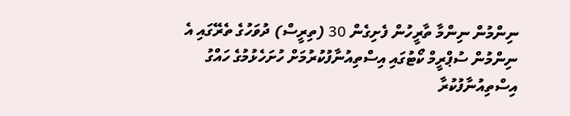ނިންމުން ނިންމާ ތާރީހުން ފެށިގެން 30 (ތިރީސް) ދުވަހުގެ ތެރޭގައި އެ ނިންމުން ސުޕްރީމް ކޯޓުގައި އިސްތިއުނާފުކުރުމަށް ހުށަހެޅުމުގެ ހައްގު އިސްތިއުނާފުކުރާ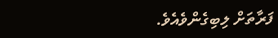ފަރާތަށް ލިބިގެންވެއެވެ.